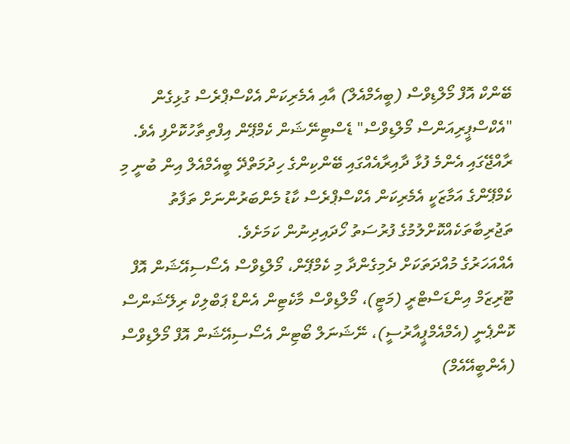ބޭންކް އޮފް މޯލްޑިވްސް (ބީއެމްއެލް) އާއި އެމެރިކަން އެކްސްޕްރެސް ގުޅިގެން "އެކްސްޕީރިއަންސް މޯލްޑިވްސް" ޑެސްޓިނޭޝަން ކެމްޕޭން އިފްތިތާހުކޮށްފި އެވެ.
ރާއްޖޭގައި އެންމެ ފުޅާ ދާއިރާއެއްގައި ބޭންކިންގެ ހިދުމަތްދޭ ބީއެމްއެލް އިން ބުނީ މި ކެމްޕޭންގެ އަމާޒަކީ އެމެރިކަން އެކްސްޕްރެސް ކާޑު މެންބަރުންނަށް ތަފާތު ތަޖުރިބާތަކެއްކޮށްލުމުގެ ފުރުސަތު ހޯދައިދިނުން ކަމަށެވެ.
އެއްއަހަރުގެ މުއްދަތަކަށް ދެމިގެންދާ މި ކެމްޕޭން، މޯލްޑިވްސް އެސޯސިއޭޝަން އޮފް ޓޫރިޒަމް އިންޑަސްޓްރީ (މަޓީ)، މޯލްޑިވްސް މާކެޓިން އެންޑް ޕަބްލިކް ރިލޭޝަންސް ކޮންޕެނީ (އެމްއެމްޕީއާރުސީ)، ނޭޝަނަލް ބޯޓިން އެސޯސިއޭޝަން އޮފް މޯލްޑިވްސް (އެންބީއޭއެމް)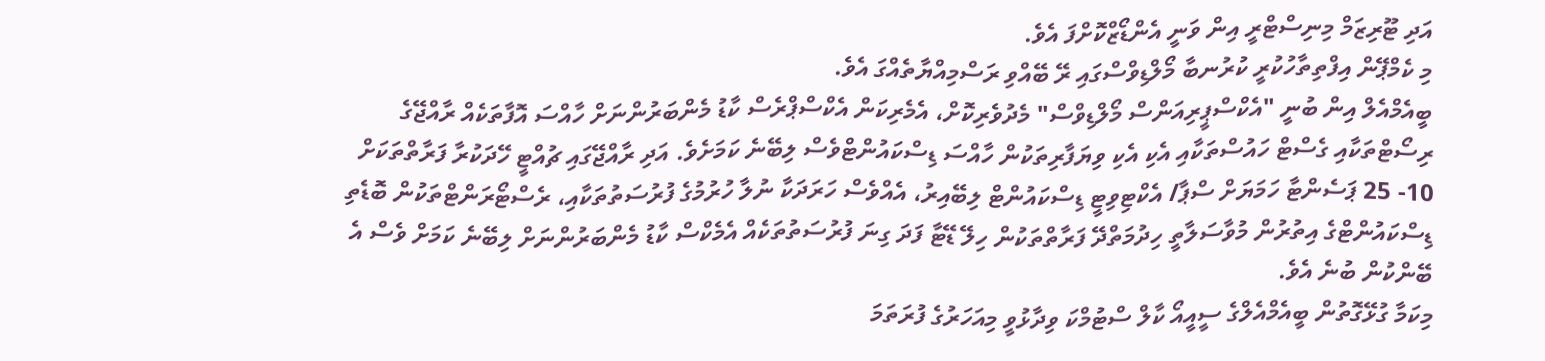އަދި ޓޫރިޒަމް މިނިސްޓްރީ އިން ވަނީ އެންޑޯޒްކޮށްފަ އެވެ.
މި ކެމްޕޭން އިފްތިތާހުކުރީ ކުރުނބާ މޯލްޑިވްސްގައި ރޭ ބޭއްވި ރަސްމިއްޔާތެއްގަ އެވެ.
ބީއެމްއެލް އިން ބުނީ "އެކްސްޕީރިއަންސް މޯލްޑިވްސް" މެދުވެރިކޮށް، އެމެރިކަން އެކްސްޕްރެސް ކާޑު މެންބަރުންނަށް ހާއްސަ އޮފާތަކެއް ރާއްޖޭގެ ރިސޯޓްތަކާއި ގެސްޓް ހައުސްތަކާއި އެކި އެކި ވިޔަފާރިތަކުން ހާއްސަ ޑިސްކައުންޓްވެސް ލިބޭނެ ކަމަށެވެ. އަދި ރާއްޖޭގައި ޗުއްޓީ ހޭދަކުރާ ފަރާތްތަކަށް 10- 25 ޕަސެންޓާ ހަމަޔަށް ސްޕާ/ އެކްޓިވިޓީ ޑިސްކައުންޓް ލިބޭއިރު، އެއްވެސް ހަރަދަކާ ނުލާ ހުރުމުގެ ފުރުސަތުތަކާއި، ރެސްޓޯރަންޓްތަކުން ބޮޑެތި ޑިސްކައުންޓްގެ އިތުރުން މުވާސަލާތީ ހިދުމަތްދޭ ފަރާތްތަކުން ހިލޭ ޑޭޓާ ފަދަ ގިނަ ފުރުސަތުތަކެއް އެމެކްސް ކާޑު މެންބަރުންނަށް ލިބޭނެ ކަމަށް ވެސް އެ ބޭންކުން ބުނެ އެވެ.
މިކަމާ ގުޅޭގޮތުން ބީއެމްއެލްގެ ސީއީއޯ ކާލް ސްޓުމްކަ ވިދާޅުވީ މިއަހަރުގެ ފުރަތަމަ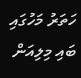ހަތަރު މަހުގައި ބައި މިލިއަން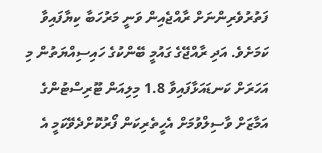ފަތުރުވެރިންނަށް ރާއްޖެއިން ވަނީ މަރުހަބާ ކިޔާފައިވާ ކަމަށެވެ. އަދި ރާއްޖޭގެ ގައުމީ ބޭންކުގެ ހައިސިއްޔަތުން މި އަހަރަށް ކަނޑައަޅާފައިވާ 1.8 މިލިއަން ޓޫރިސްޓުންގެ އަމާޒަށް ވާސިލްވުމަށް އެހީތެރިކަން ފޯރުކޮށްދެވޭކަމީ އެ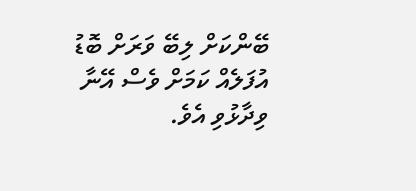ބޭންކަށް ލިބޭ ވަރަށް ބޮޑު އުފަލެއް ކަމަށް ވެސް އޭނާ ވިދާޅުވި އެވެ.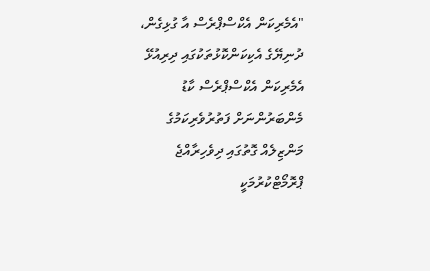"އެމެރިކަން އެކްސްޕްރެސް އާ ގުޅިގެން، ދުނިޔޭގެ އެކިކަންކޮޅުތަކުގައި ދިރިއުޅޭ އެމެރިކަން އެކްސްޕްރެސް ކާޑު މެންބަރުންނަށް ފަތުރުވެރިކަމުގެ މަންޒިލެއް ގޮތުގައި ދިވެހިރާއްޖެ ޕްރޮމޯޓްކުރުމަކީ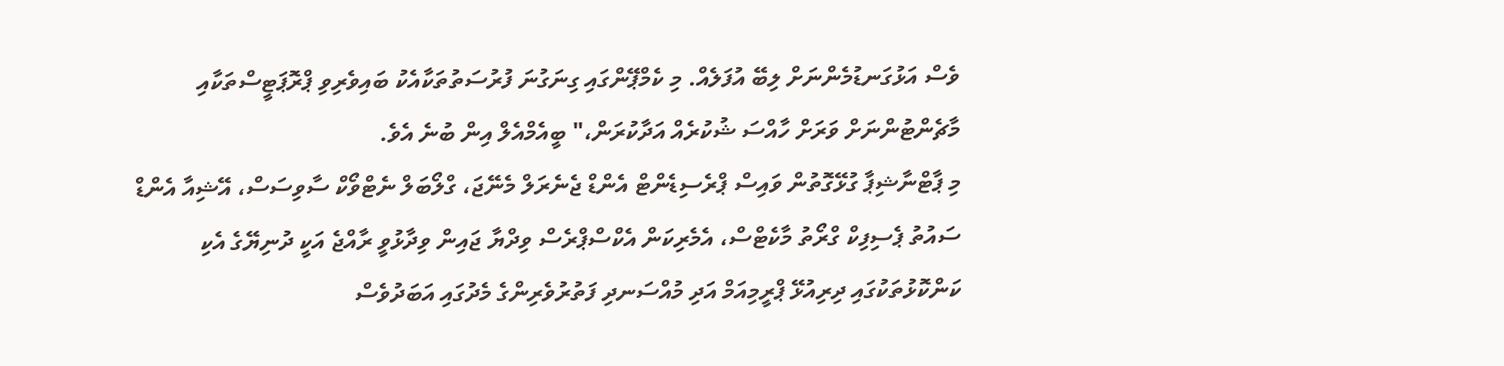ވެސް އަޅުގަނޑުމެންނަށް ލިބޭ އުފަލެއް. މި ކެމްޕޭންގައި ގިނަގުނަ ފުރުސަތުތަކާއެކު ބައިވެރިވި ޕްރޮޕަޓީސްތަކާއި މާޗެންޓުންނަށް ވަރަށް ހާއްސަ ޝުކުރެއް އަދާކުރަން،" ބީއެމްއެލް އިން ބުނެ އެވެ.
މި ޕާޓްނާޝިޕާ ގުޅޭގޮތުން ވައިސް ޕްރެސިޑެންޓް އެންޑް ޖެނެރަލް މެނޭޖަ، ގްލޯބަލް ނެޓްވޯކް ސާވިސަސް، އޭޝިއާ އެންޑް ސައުތު ޕެސިފިކް ގްރޯތު މާކެޓްސް، އެމެރިކަން އެކްސްޕްރެސް ވިދްޔާ ޖައިން ވިދާޅުވީ ރާއްޖެ އަކީ ދުނިޔޭގެ އެކި ކަންކޮޅުތަކުގައި ދިރިއުޅޭ ޕްރީމިއަމް އަދި މުއްސަނދި ފަތުރުވެރިންގެ މެދުގައި އަބަދުވެސް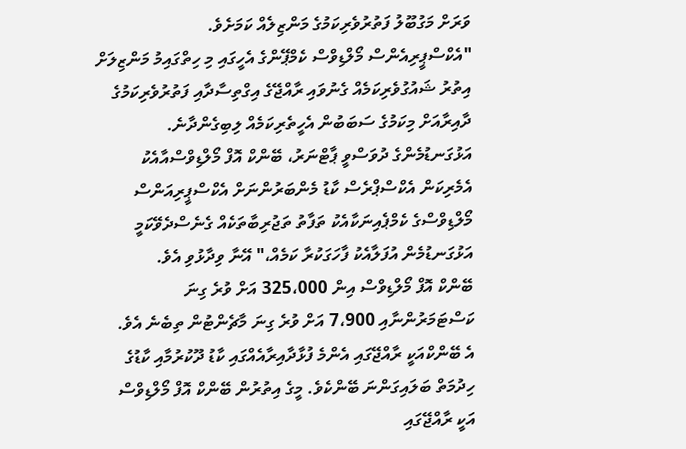ވަރަށް މަގުބޫލު ފަތުރުވެރިކަމުގެ މަންޒިލެއް ކަމަށެވެ.
"އެކްސްޕީރިއެންސް މޯލްޑިވްސް ކެމްޕޭންގެ އެހީގައި މި ހިތްގައިމު މަންޒިލަށް އިތުރު ޝައުގުވެރިކަމެއް ގެނުވައި ރާއްޖޭގެ އިގްތިސާދާއި ފަތުރުވެރިކަމުގެ ދާއިރާއަށް މިކަމުގެ ސަބަބުން އެހީތެރިކަމެއް ލިބިގެންދާނެ. އަޅުގަނޑުމެންގެ ދުވަސްވީ ޕާޓްނަރު، ބޭންކް އޮފް މޯލްޑިވްސްއާއެކު އެމެރިކަން އެކްސްޕްރެސް ކާޑު މެންބަރުންނަށް އެކްސްޕީރިއަންސް މޯލްޑިވްސްގެ ކެމްޕެއިނަކާއެކު ތަފާތު ތަޖުރިބާތަކެއް ގެނެސްދެވޭކަމީ އަޅުގަނޑުމެން އުފަލާއެކު ފާހަގަކުރާ ކަމެއް،" އޭނާ ވިދާޅުވި އެވެ.
ބޭންކް އޮފް މޯލްޑިވްސް އިން 325،000 އަށް ވުރެ ގިނަ ކަސްޓަމަރުންނާއި 7،900 އަށް ވުރެ ގިނަ މާޗެންޓުން ތިބެނެ އެވެ.
އެ ބޭންކްއަކީ ރާއްޖޭގައި އެންމެ ފުޅާދާއިރާއެއްގައި ކާޑު ދޫކުރުމާއި ކާޑުގެ ހިދުމަތް ބަލައިގަންނަ ބޭންކެވެ. މީގެ އިތުރުން ބޭންކް އޮފް މޯލްޑިވްސް އަކީ ރާއްޖޭގައި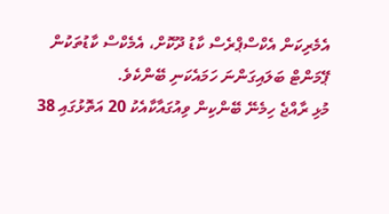އެމެރިކަން އެކްސްޕްރެސް ކާޑު ދޫކޮށް، އެމެކްސް ކާޑުތަކުން ޕޭމަންޓް ބަލައިގަންނަ ހަމައެކަނި ބޭންކެވެ.
މުޅި ރާއްޖެ ހިމެނޭ ބޭންކިން ވިއުގައާކާއެކު 20 އަތޮޅުގައި 38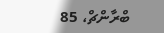ބްރާންޗް، 85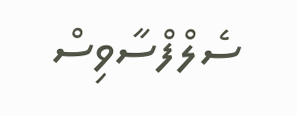ސެލްފްސާވިސް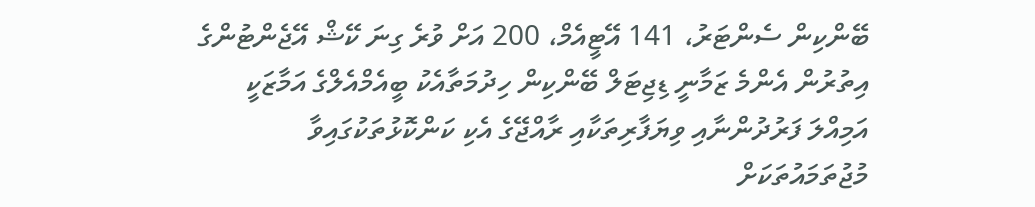ބޭންކިން ސެންޓަރު، 141 އޭޓީއެމް، 200 އަށް ވުރެ ގިނަ ކޭޝް އޭޖެންޓުންގެ އިތުރުން އެންމެ ޒަމާނީ ޑިޖިޓަލް ބޭންކިން ހިދުމަތާއެކު ބީއެމްއެލްގެ އަމާޒަކީ އަމިއްލަ ފަރުދުންނާއި ވިޔަފާރިތަކާއި ރާއްޖޭގެ އެކި ކަންކޮޅުތަކުގައިވާ މުޖުތަމައުތަކަށް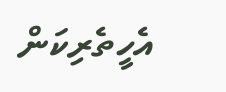އެހީތެރިކަން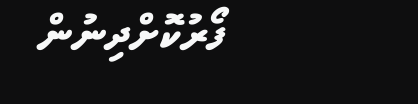ފޯރުކޮށްދިނުން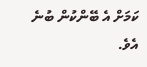ކަމަށް އެ ބޭންކުން ބުނެ އެވެ.